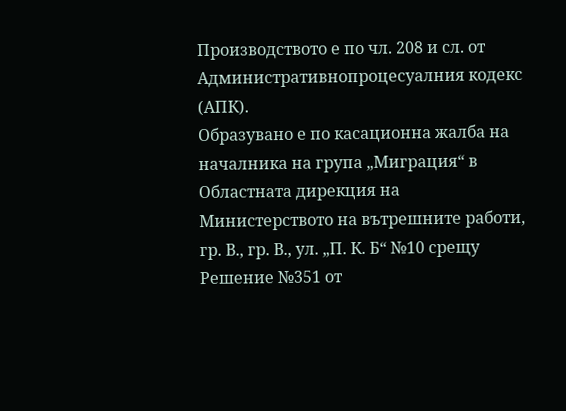Производството е по чл. 208 и сл. от Административнопроцесуалния кодекс (АПК).
Образувано е по касационна жалба на началника на група „Миграция“ в Областната дирекция на Министерството на вътрешните работи, гр. В., гр. В., ул. „П. К. Б“ №10 срещу Решение №351 от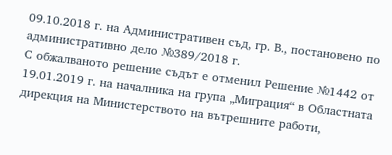09.10.2018 г. на Административен съд, гр. В., постановено по административно дело №389/2018 г.
С обжалваното решение съдът е отменил Решение №1442 от 19.01.2019 г. на началника на група „Миграция“ в Областната дирекция на Министерството на вътрешните работи,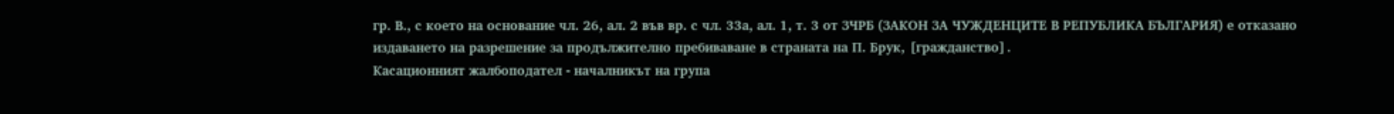гр. В., с което на основание чл. 26, ал. 2 във вр. с чл. 33а, ал. 1, т. 3 от ЗЧРБ (ЗАКОН ЗА ЧУЖДЕНЦИТЕ В РЕПУБЛИКА БЪЛГАРИЯ) е отказано издаването на разрешение за продължително пребиваване в страната на П. Брук, [гражданство].
Касационният жалбоподател - началникът на група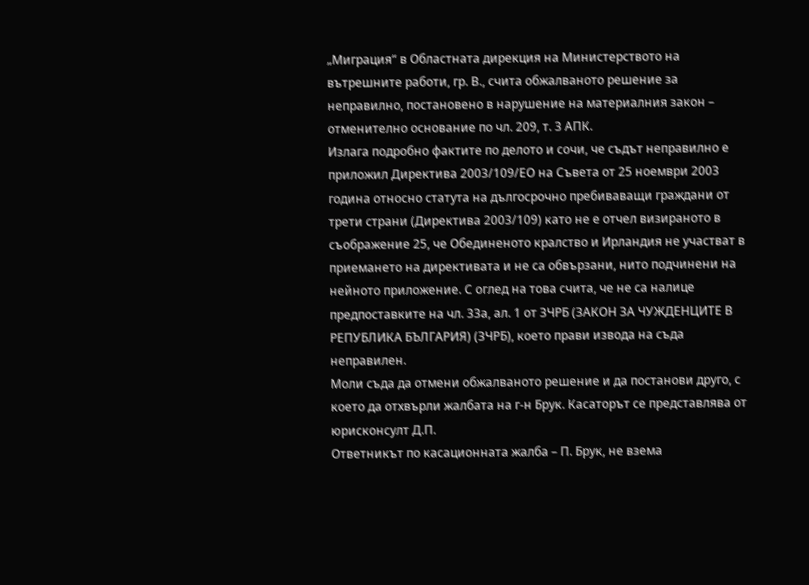„Миграция“ в Областната дирекция на Министерството на вътрешните работи, гр. В., счита обжалваното решение за неправилно, постановено в нарушение на материалния закон – отменително основание по чл. 209, т. 3 АПК.
Излага подробно фактите по делото и сочи, че съдът неправилно е приложил Директива 2003/109/ЕО на Съвета от 25 ноември 2003 година относно статута на дългосрочно пребиваващи граждани от трети страни (Директива 2003/109) като не е отчел визираното в съображение 25, че Обединеното кралство и Ирландия не участват в приемането на директивата и не са обвързани, нито подчинени на нейното приложение. С оглед на това счита, че не са налице предпоставките на чл. 33а, ал. 1 от ЗЧРБ (ЗАКОН ЗА ЧУЖДЕНЦИТЕ В РЕПУБЛИКА БЪЛГАРИЯ) (ЗЧРБ), което прави извода на съда неправилен.
Моли съда да отмени обжалваното решение и да постанови друго, с което да отхвърли жалбата на г-н Брук. Касаторът се представлява от юрисконсулт Д.П.
Ответникът по касационната жалба – П. Брук, не взема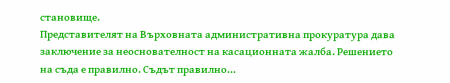становище.
Представителят на Върховната административна прокуратура дава заключение за неоснователност на касационната жалба. Решението на съда е правилно. Съдът правилно...